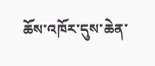ཆོས་འཁོར་དུས་ཆེན་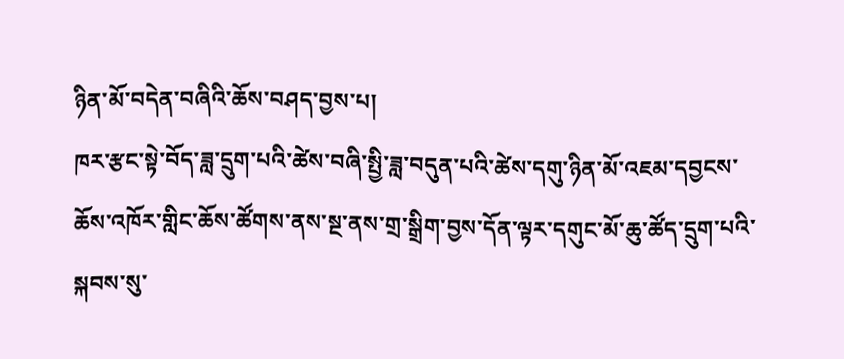ཉིན་མོ་བདེན་བཞིའི་ཆོས་བཤད་བྱས་པ།
ཁར་རྩང་སྟེ་བོད་ཟླ་དྲུག་པའི་ཚེས་བཞི་སྤྱི་ཟླ་བདུན་པའི་ཚེས་དགུ་ཉིན་མོ་འཇམ་དབྱངས་ཆོས་འཁོར་གླིང་ཆོས་ཚོགས་ནས་སྔ་ནས་གྲ་སྒྲིག་བྱས་དོན་ལྟར་དགུང་མོ་ཆུ་ཚོད་དྲུག་པའི་སྐབས་སུ་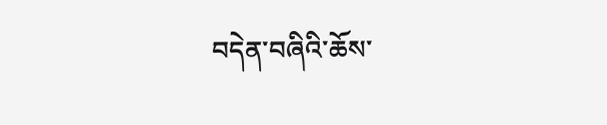བདེན་བཞིའི་ཆོས་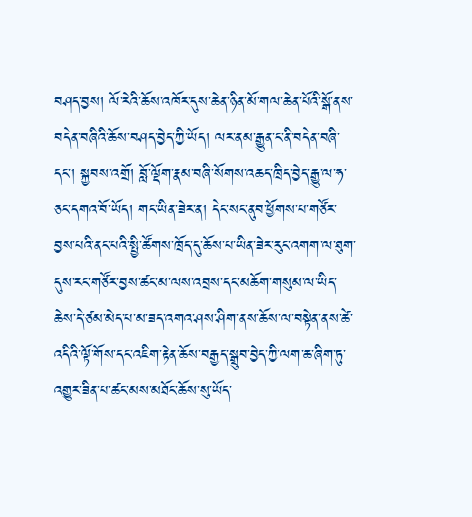བཤད་བྱས། ལོ་རེའི་ཆོས་འཁོར་དུས་ཆེན་ཉིན་མོ་གལ་ཆེན་པོའི་སྒོ་ནས་བདེན་བཞིའི་ཆོས་བཤད་བྱེད་ཀྱི་ཡོད། ལར་ནམ་རྒྱུན་ང་ནི་བདེན་བཞི་དང་། སྐྱབས་འགྲོ། བློ་ལྡོག་རྣམ་བཞི་སོགས་འཆད་ཁྲིད་བྱེད་རྒྱུ་ལ་ཧ་ཅང་དགའ་བོ་ཡོད། གང་ཡིན་ཟེར་ན། དེང་སང་ནུབ་ཕྱོགས་པ་གཙོར་བྱས་པའི་ནང་པའི་སྤྱི་ཚོགས་ཁྲོད་དུ་ཆོས་པ་ཡིན་ཟེར་རུང་འགག་ལ་ཐུག་དུས་རང་གཙོར་བྱས་ཚང་མ་ལས་འབྲས་དང་མཆོག་གསུམ་ལ་ཡིད་ཆེས་དེ་ཙམ་མེད་པ་མ་ཟད་འགའ་ཤས་ཤིག་ནས་ཆོས་ལ་བསྟེན་ནས་ཚེ་འདིའི་ལྟོ་གོས་དང་འཇིག་རྟེན་ཆོས་བརྒྱད་སྒྲུབ་བྱེད་ཀྱི་ལག་ཆ་ཞིག་ཏུ་འགྱུར་ཟིན་པ་ཚང་མས་མཐོང་ཆོས་སུ་ཡོད་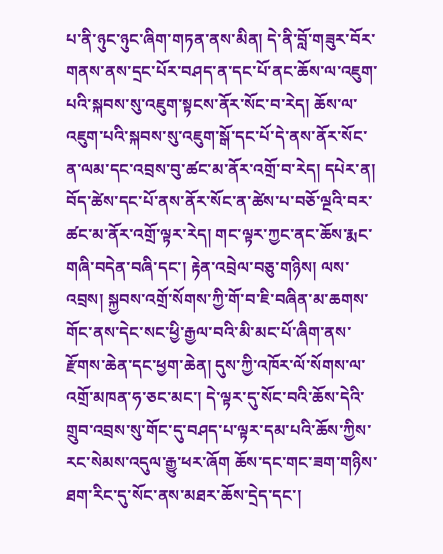པ་ནི་ཉུང་ཉུང་ཞིག་གཏན་ནས་མིན། དེ་ནི་བློ་གཟུར་བོར་གནས་ནས་དྲང་པོར་བཤད་ན་དང་པོ་ནང་ཆོས་ལ་འཇུག་པའི་སྐབས་སུ་འཇུག་སྟངས་ནོར་སོང་བ་རེད། ཆོས་ལ་འཇུག་པའི་སྐབས་སུ་འཇུག་སྒོ་དང་པོ་དེ་ནས་ནོར་སོང་ན་ལམ་དང་འབྲས་བུ་ཚང་མ་ནོར་འགྲོ་བ་རེད། དཔེར་ན། བོད་ཚེས་དང་པོ་ནས་ནོར་སོང་ན་ཚེས་པ་བཅོ་ལྔའི་བར་ཚང་མ་ནོར་འགྲོ་ལྟར་རེད། གང་ལྟར་ཀྱང་ནང་ཆོས་རྨང་གཞི་བདེན་བཞི་དང་། རྟེན་འབྲེལ་བཅུ་གཉིས། ལས་འབྲས། སྐྱབས་འགྲོ་སོགས་ཀྱི་གོ་བ་ཇི་བཞིན་མ་ཆགས་གོང་ནས་དེང་སང་ཕྱི་རྒྱལ་བའི་མི་མང་པོ་ཞིག་ནས་རྫོགས་ཆེན་དང་ཕྱག་ཆེན། དུས་ཀྱི་འཁོར་ལོ་སོགས་ལ་འགྲོ་མཁན་ཧ་ཅང་མང་། དེ་ལྟར་དུ་སོང་བའི་ཆོས་དེའི་གྲུབ་འབྲས་སུ་གོང་དུ་བཤད་པ་ལྟར་དམ་པའི་ཆོས་ཀྱིས་རང་སེམས་འདུལ་རྒྱུ་ཕར་ཞོག ཆོས་དང་གང་ཟག་གཉིས་ཐག་རིང་དུ་སོང་ནས་མཐར་ཆོས་དྲེད་དང་།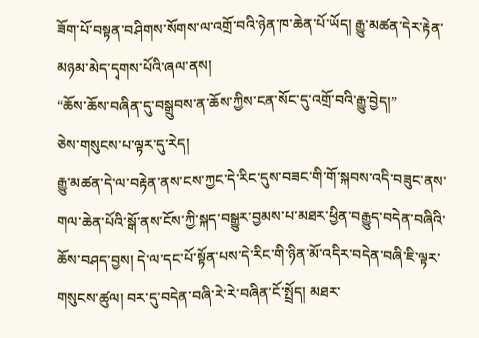ཟོག་པོ་བསྟན་བཤིགས་སོགས་ལ་འགྲོ་བའི་ཉེན་ཁ་ཆེན་པོ་ཡོད། རྒྱུ་མཚན་དེར་རྟེན་མཉམ་མེད་དྭགས་པོའི་ཞལ་ནས།
“ཆོས་ཆོས་བཞིན་དུ་བསྒྲུབས་ན་ཆོས་ཀྱིས་ངན་སོང་དུ་འགྲོ་བའི་རྒྱུ་བྱེད།”
ཅེས་གསུངས་པ་ལྟར་དུ་རེད།
རྒྱུ་མཚན་དེ་ལ་བརྟེན་ནས་ངས་ཀྱང་དེ་རིང་དུས་བཟང་གི་གོ་སྐབས་འདི་བཟུང་ནས་གལ་ཆེན་པོའི་སྒོ་ནས་ངོས་ཀྱི་སྐད་བསྒྱུར་བྱམས་པ་མཐར་ཕྱིན་བརྒྱུད་བདེན་བཞིའི་ཆོས་བཤད་བྱས། དེ་ལ་དང་པོ་སྟོན་པས་དེ་རིང་གི་ཉིན་མོ་འདིར་བདེན་བཞི་ཇི་ལྟར་གསུངས་ཚུལ། བར་དུ་བདེན་བཞི་རེ་རེ་བཞིན་ངོ་སྤྲོད། མཐར་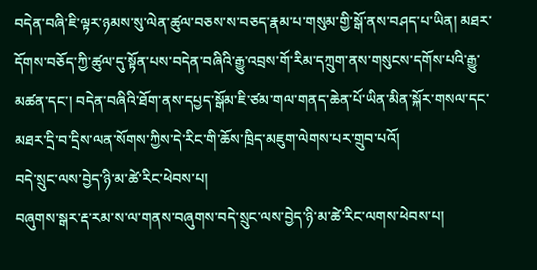བདེན་བཞི་ཇི་ལྟར་ཉམས་སུ་ལེན་ཚུལ་བཅས་ས་བཅད་རྣམ་པ་གསུམ་གྱི་སྒོ་ནས་བཤད་པ་ཡིན། མཐར་དོགས་བཅོད་ཀྱི་ཚུལ་དུ་སྟོན་པས་བདེན་བཞིའི་རྒྱུ་འབྲས་གོ་རིམ་དཀྲུག་ནས་གསུངས་དགོས་པའི་རྒྱུ་མཚན་དང་། བདེན་བཞིའི་ཐོག་ནས་དཔྱད་སྒོམ་ཇི་ཙམ་གལ་གནད་ཆེན་པོ་ཡིན་མིན་སྐོར་གསལ་དང་མཐར་དྲི་བ་དྲིས་ལན་སོགས་ཀྱིས་དེ་རིང་གི་ཆོས་ཁྲིད་མཇུག་ལེགས་པར་གྲུབ་པའོ།
བདེ་སྲུང་ལས་བྱེད་ཉི་མ་ཚེ་རིང་ཕེབས་པ།
བཞུགས་སྒར་རྡ་རམ་ས་ལ་གནས་བཞུགས་བདེ་སྲུང་ལས་བྱེད་ཉི་མ་ཚེ་རིང་ལགས་ཕེབས་པ།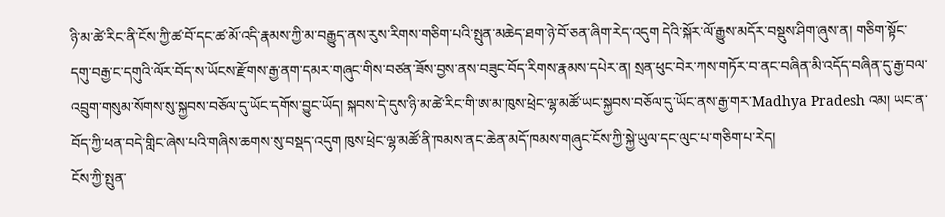ཉི་མ་ཚེ་རིང་ནི་ངོས་ཀྱི་ཚ་བོ་དང་ཚ་མོ་འདི་རྣམས་ཀྱི་མ་བརྒྱུད་ནས་རུས་རིགས་གཅིག་པའི་སྤུན་མཆེད་ཐག་ཉེ་བོ་ཅན་ཞིག་རེད་འདུག དེའི་སྐོར་ལོ་རྒྱུས་མདོར་བསྡུས་ཤིག་ཞུས་ན། གཅིག་སྟོང་དགུ་བརྒྱ་ང་དགུའི་ལོར་བོད་ས་ཡོངས་རྫོགས་རྒྱ་ནག་དམར་གཞུང་གིས་བཙན་ཟོས་བྱས་ནས་བཟུང་བོད་རིགས་རྣམས་དཔེར་ན། སྲན་ཕུང་བེར་ཀས་གཏོར་བ་ནང་བཞིན་མི་འདོད་བཞིན་དུ་རྒྱ་བལ་འབྲུག་གསུམ་སོགས་སུ་སྐྱབས་བཅོལ་དུ་ཡོང་དགོས་བྱུང་ཡོད། སྐབས་དེ་དུས་ཉི་མ་ཚེ་རིང་གི་ཨ་མ་ཁུས་ཕྲེང་ལྷ་མཚོ་ཡང་སྐྱབས་བཅོལ་དུ་ཡོང་ནས་རྒྱ་གར་Madhya Pradesh འམ། ཡང་ན་བོད་ཀྱི་ཕན་བདེ་གླིང་ཞེས་པའི་གཞིས་ཆགས་སུ་བསྡད་འདུག ཁུས་ཕྲེང་ལྷ་མཚོ་ནི་ཁམས་ནང་ཆེན་མདོ་ཁམས་གཞུང་ངོས་ཀྱི་སྐྱེ་ཡུལ་དང་ལུང་པ་གཅིག་པ་རེད།
ངོས་ཀྱི་སྤུན་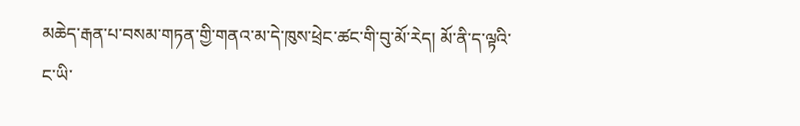མཆེད་རྒན་པ་བསམ་གཏན་གྱི་གནའ་མ་དེ་ཁུས་ཕྲེང་ཚང་གི་བུ་མོ་རེད། མོ་ནི་ད་ལྟའི་ང་ཡི་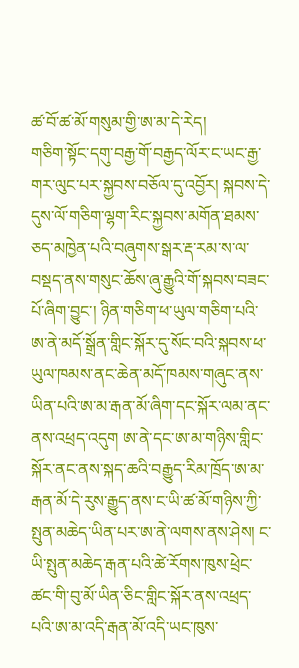ཚ་བོ་ཚ་མོ་གསུམ་གྱི་ཨ་མ་དེ་རེད།
གཅིག་སྟོང་དགུ་བརྒྱ་གོ་བརྒྱད་ལོར་ང་ཡང་རྒྱ་གར་ལུང་པར་སྐྱབས་བཅོལ་དུ་འབྱོར། སྐབས་དེ་དུས་ལོ་གཅིག་ལྷག་རིང་སྐྱབས་མགོན་ཐམས་ཅད་མཁྱེན་པའི་བཞུགས་སྒར་རྡ་རམ་ས་ལ་བསྡད་ནས་གསུང་ཆོས་ཞུ་རྒྱུའི་གོ་སྐབས་བཟང་པོ་ཞིག་བྱུང་། ཉིན་གཅིག་ཕ་ཡུལ་གཅིག་པའི་ཨ་ནེ་མདོ་སྒྲོན་གླིང་སྐོར་དུ་སོང་བའི་སྐབས་ཕ་ཡུལ་ཁམས་ནང་ཆེན་མདོ་ཁམས་གཞུང་ནས་ཡིན་པའི་ཨ་མ་རྒན་མོ་ཞིག་དང་སྐོར་ལམ་ནང་ནས་འཕྲད་འདུག ཨ་ནེ་དང་ཨ་མ་གཉིས་གླིང་སྐོར་ནང་ནས་སྐད་ཆའི་བརྒྱུད་རིམ་ཁྲོད་ཨ་མ་རྒན་མོ་དེ་རུས་རྒྱུད་ནས་ང་ཡི་ཚ་མོ་གཉིས་ཀྱི་སྤུན་མཆེད་ཡིན་པར་ཨ་ནེ་ལགས་ནས་ཤེས། ང་ཡི་སྤུན་མཆེད་རྒན་པའི་ཚེ་རོགས་ཁུས་ཕྲེང་ཚང་གི་བུ་མོ་ཡིན་ཅིང་གླིང་སྐོར་ནས་འཕྲད་པའི་ཨ་མ་འདི་རྒན་མོ་འདི་ཡང་ཁུས་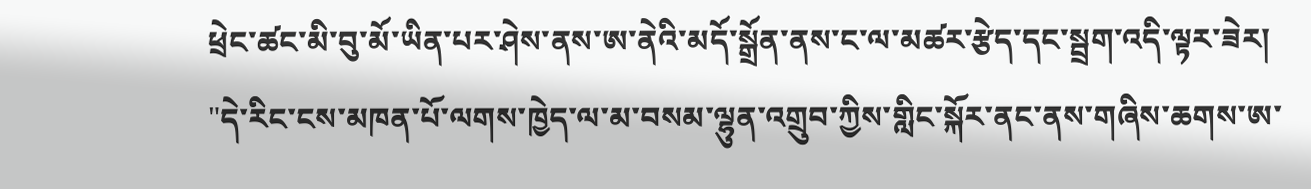ཕྲེང་ཚང་མི་བུ་མོ་ཡིན་པར་ཤེས་ནས་ཨ་ནེའི་མདོ་སྒྲོན་ནས་ང་ལ་མཚར་རྩེད་དང་སྦྲག་འདི་ལྟར་ཟེར།
"དེ་རིང་ངས་མཁན་པོ་ལགས་ཁྱེད་ལ་མ་བསམ་ལྷུན་འགྲུབ་ཀྱིས་གླིང་སྐོར་ནང་ནས་གཞིས་ཆགས་ཨ་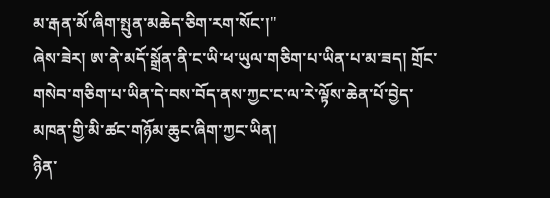མ་རྒན་མོ་ཞིག་སྤུན་མཆེད་ཅིག་རག་སོང་།"
ཞེས་ཟེར། ཨ་ནེ་མདོ་སྒྲོན་ནི་ང་ཡི་ཕ་ཡུལ་གཅིག་པ་ཡིན་པ་མ་ཟད། གྲོང་གསེབ་གཅིག་པ་ཡིན་དེ་བས་བོད་ནས་ཀྱང་ང་ལ་རེ་ལྟོས་ཆེན་པོ་བྱེད་མཁན་གྱི་མི་ཚང་གཉོམ་ཆུང་ཞིག་ཀྱང་ཡིན།
ཉིན་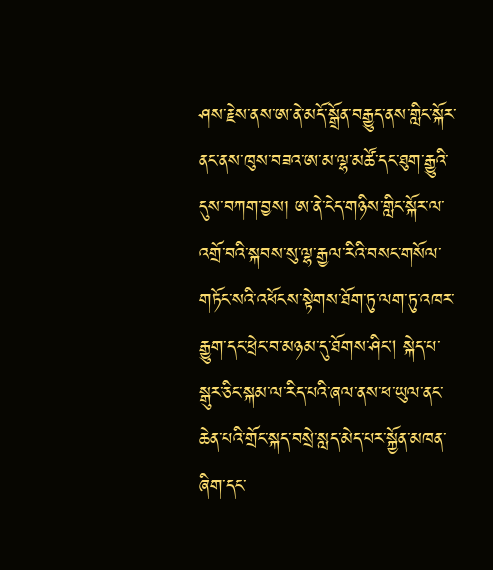ཤས་རྗེས་ནས་ཨ་ནེ་མདོ་སྒྲོན་བརྒྱུད་ནས་གླིང་སྐོར་ནང་ནས་ཁུས་བཟའ་ཨ་མ་ལྷ་མཚོ་དང་ཐུག་རྒྱུའི་དུས་བཀག་བྱས། ཨ་ནེ་ངེད་གཉིས་གླིང་སྐོར་ལ་འགྲོ་བའི་སྐབས་སུ་ལྷ་རྒྱལ་རིའི་བསང་གསོལ་གཏོང་སའི་འཕོངས་སྟེགས་ཐོག་ཏུ་ལག་ཏུ་འཁར་རྒྱུག་དང་ཕྲེང་བ་མཉམ་དུ་ཐོགས་ཤིང། སྐེད་པ་སྒུར་ཅིང་སྐམ་ལ་རིད་པའི་ཞལ་ནས་ཕ་ཡུལ་ནང་ཆེན་པའི་གྲོང་སྐད་བསྲེ་སླད་མེད་པར་སྐྱོན་མཁན་ཞིག་དང་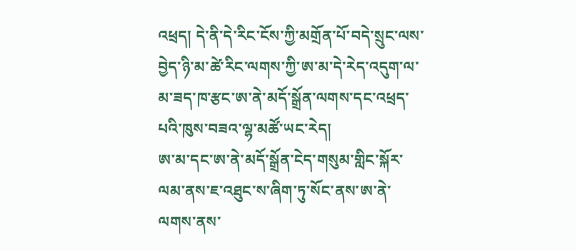འཕྲད། དེ་ནི་དེ་རིང་ངོས་ཀྱི་མགྲོན་པོ་བདེ་སྲུང་ལས་བྱེད་ཉི་མ་ཚེ་རིང་ལགས་ཀྱི་ཨ་མ་དེ་རེད་འདུག་ལ་མ་ཟད་ཁ་རྩང་ཨ་ནེ་མདོ་སྒྲོན་ལགས་དང་འཕྲད་པའི་ཁུས་བཟའ་ལྷ་མཚོ་ཡང་རེད།
ཨ་མ་དང་ཨ་ནེ་མདོ་སྒྲོན་ངེད་གསུམ་གླིང་སྐོར་ལམ་ནས་ཇ་འཐུང་ས་ཞིག་ཏུ་སོང་ནས་ཨ་ནེ་ལགས་ནས་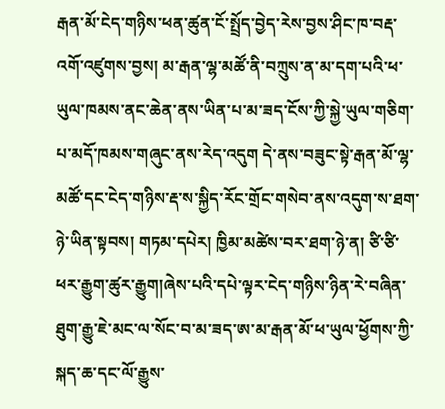རྒན་མོ་ངེད་གཉིས་ཕན་ཚུན་ངོ་སྤྲོད་བྱེད་རེས་བྱས་ཤིང་ཁ་བརྡ་འགོ་འཛུགས་བྱས། མ་རྒན་ལྷ་མཚོ་ནི་བཀྲུས་ན་མ་དག་པའི་ཕ་ཡུལ་ཁམས་ནང་ཆེན་ནས་ཡིན་པ་མ་ཟད་ངོས་ཀྱི་སྐྱེ་ཡུལ་གཅིག་པ་མདོ་ཁམས་གཞུང་ནས་རེད་འདུག དེ་ནས་བཟུང་སྟེ་རྒན་མོ་ལྷ་མཚོ་དང་ངེད་གཉིས་རྡ་ས་སྐྱིད་རོང་གྲོང་གསེབ་ནས་འདུག་ས་ཐག་ཉེ་ཡིན་སྟབས། གཏམ་དཔེར། ཁྱིམ་མཚེས་བར་ཐག་ཉེ་ན། ཙི་ཙི་ཕར་རྒྱུག་ཚུར་རྒྱུག།ཞེས་པའི་དཔེ་ལྟར་ངེད་གཉིས་ཉིན་རེ་བཞིན་ཐུག་རྒྱུ་ཇེ་མང་ལ་སོང་བ་མ་ཟད་ཨ་མ་རྒན་མོ་ཕ་ཡུལ་ཕྱོགས་ཀྱི་སྐད་ཆ་དང་ལོ་རྒྱུས་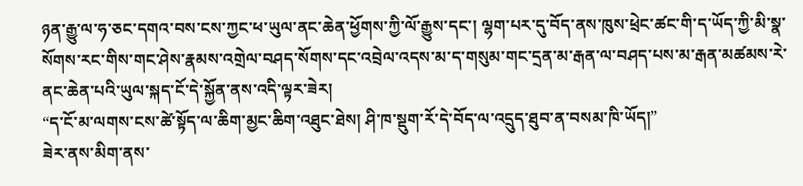ཉན་རྒྱུ་ལ་ཧ་ཅང་དགའ་བས་ངས་ཀྱང་ཕ་ཡུལ་ནང་ཆེན་ཕྱོགས་ཀྱི་ལོ་རྒྱུས་དང་། ལྷག་པར་དུ་བོད་ནས་ཁུས་ཕྲེང་ཚང་གི་ད་ཡོད་ཀྱི་མི་སྣ་སོགས་རང་གིས་གང་ཤེས་རྣམས་འགྲེལ་བཤད་སོགས་དང་འབྲེལ་འདས་མ་ད་གསུམ་གང་དྲན་མ་རྒན་ལ་བཤད་པས་མ་རྒན་མཚམས་རེ་ནང་ཆེན་པའི་ཡུལ་སྐད་ངོ་དེ་སྐྱོན་ནས་འདི་ལྟར་ཟེར།
“ད་ངོ་མ་ལགས་ངས་ཚེ་སྟོད་ལ་ཆིག་མྱང་ཆིག་འཐུང་ཐེས། ཤི་ཁ་སྡུག་རོ་དེ་བོད་ལ་འདྲུད་ཐུབ་ན་བསམ་ཁི་ཡོད།”
ཟེར་ནས་མིག་ནས་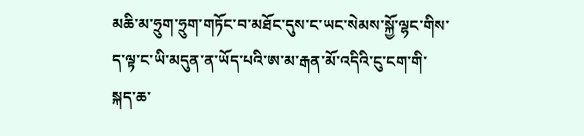མཆི་མ་ཧྲུག་ཧྲུག་གཏོང་བ་མཐོང་དུས་ང་ཡང་སེམས་སྐྱོ་ལྷང་གིས་ད་ལྟ་ང་ཡི་མདུན་ན་ཡོད་པའི་ཨ་མ་རྒན་མོ་འདིའི་ངུ་ངག་གི་སྐད་ཆ་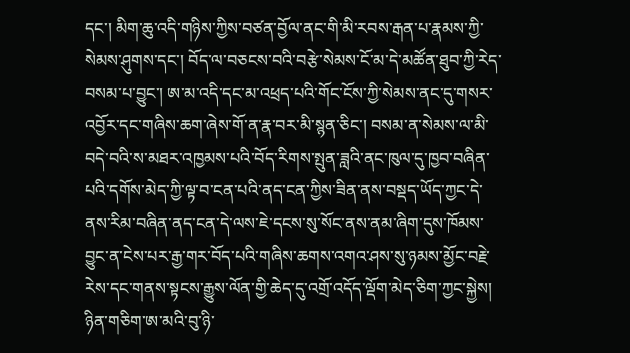དང་། མིག་ཆུ་འདི་གཉིས་ཀྱིས་བཙན་བྱོལ་ནང་གི་མི་རབས་རྒན་པ་རྣམས་ཀྱི་སེམས་ཤུགས་དང་། བོད་ལ་བཅངས་བའི་བརྩེ་སེམས་ངོ་མ་དེ་མཚོན་ཐུབ་ཀྱི་རེད་བསམ་པ་བྱུང་། ཨ་མ་འདི་དང་མ་འཕྲད་པའི་གོང་ངོས་ཀྱི་སེམས་ནང་དུ་གསར་འབྱོར་དང་གཞིས་ཆག་ཞེས་གོ་ན་རྣ་བར་མི་སྙན་ཅིང་། བསམ་ན་སེམས་ལ་མི་བདེ་བའི་ས་མཐར་འཁྱམས་པའི་བོད་རིགས་སྤུན་ཟླའི་ནང་ཁུལ་དུ་ཁྱབ་བཞིན་པའི་དགོས་མེད་ཀྱི་ལྟ་བ་ངན་པའི་ནད་ངན་ཀྱིས་ཟིན་ནས་བསྡད་ཡོད་ཀྱང་དེ་ནས་རིམ་བཞིན་ནད་ངན་དེ་ལས་ཇེ་དངས་སུ་སོང་ནས་ནམ་ཞིག་དུས་ཁོམས་བྱུང་ན་ངེས་པར་རྒྱ་གར་བོད་པའི་གཞིས་ཆགས་འགའ་ཤས་སུ་ཉམས་མྱོང་བརྗེ་རེས་དང་གནས་སྟངས་རྒྱུས་ལོན་གྱི་ཆེད་དུ་འགྲོ་འདོད་ལྡོག་མེད་ཅིག་ཀྱང་སྐྱེས། ཉིན་གཅིག་ཨ་མའི་བུ་ཉི་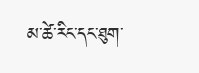མ་ཚེ་རིང་དང་ཐུག་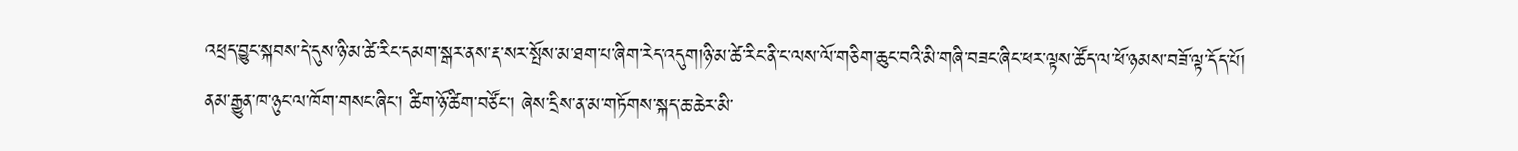འཕྲད་བྱུང་སྐབས་དེ་དུས་ཉི་མ་ཚེ་རིང་དམག་སྒར་ནས་རྡ་སར་སྤོས་མ་ཐག་པ་ཞིག་རེད་འདུག།ཉི་མ་ཚེ་རིང་ནི་ང་ལས་ལོ་གཅིག་ཆུང་བའི་མི་གཞི་བཟང་ཞིང་ཕར་ལྟས་ཚོད་ལ་ཕོ་ཉམས་བཟོ་ལྟ་དོད་པོ། ནམ་རྒྱུན་ཁ་ཉུང་ལ་ཁོག་གསང་ཞིང་། ཚིག་ཉོ་ཚིག་བཙོང་། ཞེས་དྲིས་ན་མ་གཏོགས་སྐད་ཆ་ཆེར་མི་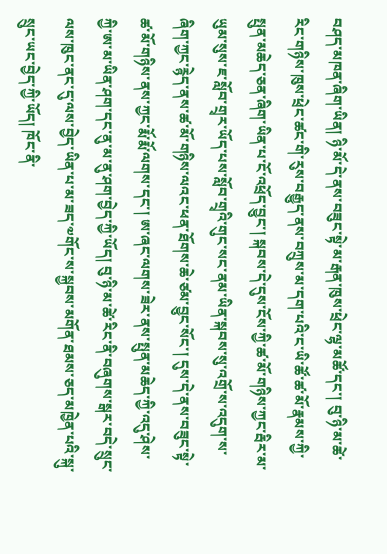བཤད་མཁན་ཞིག་ཡིན། ཉི་མོ་དེ་ནས་བཟུང་སྟེ་མ་རྒན་ཁུས་ཕྲེང་ལྷ་མཚོ་དང་། བུ་ཉི་མ་ཚེ་རིང་གཉིས་ཁུས་ཕྲེང་ཚང་གི་རུས་བརྒྱུད་ནས་བཀྲུས་མ་དག་པའི་ང་ཡི་ཚོ་ཚ་མོ་རྣམས་ཀྱི་སྤུན་མཆེད་ཅན་ཞིག་ཡིན་པ་ངོ་འཕྲོད་བྱུང་། སྐབས་དེ་དུས་ངོས་ཀྱི་ཚ་མོ་གཉིས་ཀྱང་རྦིར་མ་ཡུམ་སུས་ཇ་སློབ་གྲྭར་ཡོད་པས་སློབ་གྲྭའི་གུང་སང་ནམ་ཡིན་སྐབས་སུ་འགྲོ་ས་འདུག་ས་ཞིག་ཀྱང་རྙེད་ནས་ཚ་མོ་གཉིས་ལའང་ཕན་ཐོགས་ཆེ་ཙམ་བྱུང་སོང་། དུས་དེ་ནས་བཟུང་སྟེ་ཚ་མོ་གཉིས་ནས་ཀྱང་རྨོ་རྨོ་ལགས་དང་། ཨ་ཞང་ལགས་ཟེར་ནས་སྤུན་མཆེད་ཀྱི་འདུ་ཤེས་ཀྱི་ཨ་མ་ཡིན་ཤག་དང་ནུ་མ་ནུ་ཤག་བྱེད་ཀྱི་ཡོད། བུ་ཉི་མ་ཚེ་རིང་ནི་བཞུགས་སྒར་བདེ་སྲུང་ལས་ཁུང་ནང་དུ་ལས་བྱེད་ཡིན་པ་མ་ཟད་༧གོང་ས་སྐྱབས་མགོན་ཐམས་ཅད་མཁྱེན་པའི་སྐུ་སྲུང་ཡང་བྱེད་ཀྱི་ཡོད། ཁོང་ནི་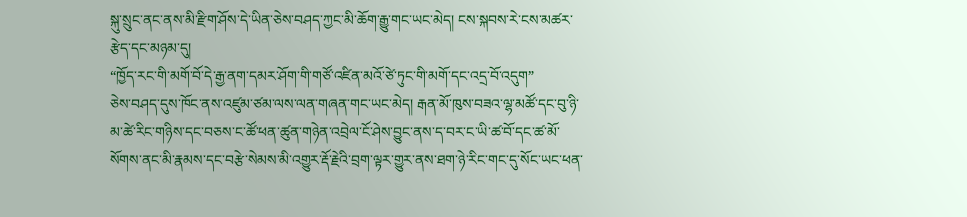སྐུ་སྲུང་ནང་ནས་མི་རྫིག་ཤོས་དེ་ཡིན་ཅེས་བཤད་ཀྱང་མི་ཆོག་རྒྱུ་གང་ཡང་མེད། ངས་སྐབས་རེ་ངས་མཚར་རྩེད་དང་མཉམ་དུ།
“ཁྱོད་རང་གི་མགོ་བོ་དེ་རྒྱ་ནག་དམར་ཤོག་གི་གཙོ་འཛིན་མའོ་ཙེ་ཏུང་གི་མགོ་དང་འདྲ་བོ་འདུག”
ཅེས་བཤད་དུས་ཁོང་ནས་འཛུམ་ཙམ་ལས་ལན་གཞན་གང་ཡང་མེད། རྒན་མོ་ཁུས་བཟའ་ལྷ་མཚོ་དང་བུ་ཉི་མ་ཚེ་རིང་གཉིས་དང་བཅས་ང་ཚོ་ཕན་ཚུན་གཉེན་འབྲེལ་ངོ་ཤེས་བྱུང་ནས་ད་བར་ང་ཡི་ཚ་བོ་དང་ཚ་མོ་སོགས་ནང་མི་རྣམས་དང་བརྩེ་སེམས་མི་འགྱུར་རྡོ་རྗེའི་བྲག་ལྟར་གྱུར་ནས་ཐག་ཉེ་རིང་གང་དུ་སོང་ཡང་ཕན་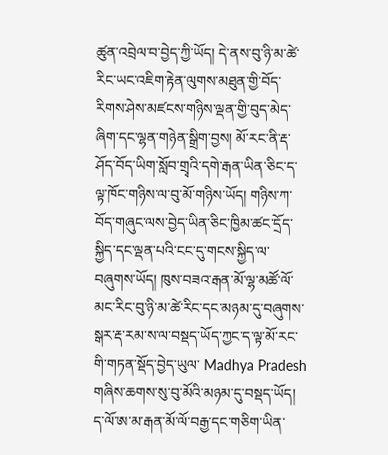ཚུན་འབྲེལ་བ་བྱེད་ཀྱི་ཡོད། དེ་ནས་བུ་ཉི་མ་ཚེ་རིང་ཡང་འཇིག་རྟེན་ལུགས་མཐུན་གྱི་བོད་རིགས་ཤེས་མཛངས་གཉིས་ལྡན་གྱི་བུད་མེད་ཞིག་དང་ལྷན་གཉེན་སྒྲིག་བྱས། མོ་རང་ནི་རྡ་ཤོད་བོད་ཡིག་སློབ་གྲྭའི་དགེ་རྒན་ཡིན་ཅིང་ད་ལྟ་ཁོང་གཉིས་ལ་བུ་མོ་གཉིས་ཡོད། གཉིས་ཀ་བོད་གཞུང་ལས་བྱེད་ཡིན་ཅིང་ཁྱིམ་ཚང་དྲོད་སྐྱིད་དང་ལྡན་པའི་ངང་དུ་གངས་སྐྱིད་ལ་བཞུགས་ཡོད། ཁུས་བཟའ་རྒན་མོ་ལྷ་མཚོ་ལོ་མང་རིང་བུ་ཉི་མ་ཚེ་རིང་དང་མཉམ་དུ་བཞུགས་སྒར་རྡ་རམ་ས་ལ་བསྡད་ཡོད་ཀྱང་ད་ལྟ་མོ་རང་གི་གཏན་སྡོད་བྱེད་ཡུལ་ Madhya Pradesh གཞིས་ཆགས་སུ་བུ་མོའི་མཉམ་དུ་བསྡད་ཡོད། ད་ལོ་ཨ་མ་རྒན་མོ་ལོ་བརྒྱ་དང་གཅིག་ཡིན་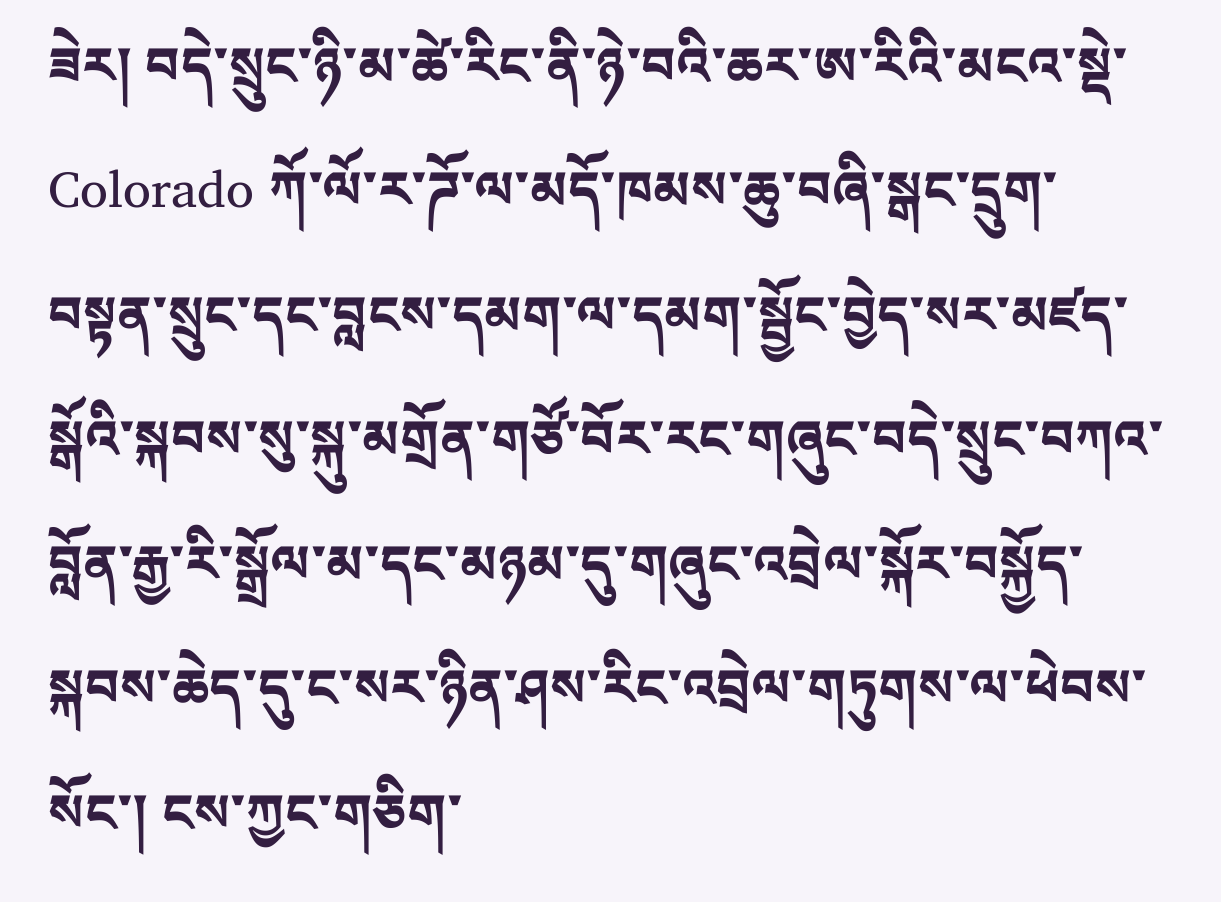ཟེར། བདེ་སྲུང་ཉི་མ་ཚེ་རིང་ནི་ཉེ་བའི་ཆར་ཨ་རིའི་མངའ་སྡེ་Colorado ཀོ་ལོ་ར་ཌོ་ལ་མདོ་ཁམས་ཆུ་བཞི་སྒང་དྲུག་བསྟན་སྲུང་དང་བླངས་དམག་ལ་དམག་སྦྱོང་བྱེད་སར་མཛད་སྒོའི་སྐབས་སུ་སྐུ་མགྲོན་གཙོ་བོར་རང་གཞུང་བདེ་སྲུང་བཀའ་བློན་རྒྱ་རི་སྒྲོལ་མ་དང་མཉམ་དུ་གཞུང་འབྲེལ་སྐོར་བསྐྱོད་སྐབས་ཆེད་དུ་ང་སར་ཉིན་ཤས་རིང་འབྲེལ་གཏུགས་ལ་ཕེབས་སོང་། ངས་ཀྱང་གཅིག་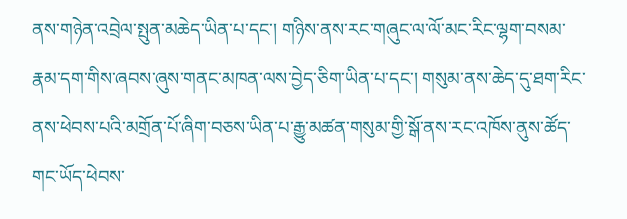ནས་གཉེན་འབྲེལ་སྤུན་མཆེད་ཡིན་པ་དང་། གཉིས་ནས་རང་གཞུང་ལ་ལོ་མང་རིང་ལྷག་བསམ་རྣམ་དག་གིས་ཞབས་ཞུས་གནང་མཁན་ལས་བྱེད་ཅིག་ཡིན་པ་དང་། གསུམ་ནས་ཆེད་དུ་ཐག་རིང་ནས་ཕེབས་པའི་མགྲོན་པོ་ཞིག་བཅས་ཡིན་པ་རྒྱུ་མཚན་གསུམ་གྱི་སྒོ་ནས་རང་འཁོས་ནུས་ཚོད་གང་ཡོད་ཕེབས་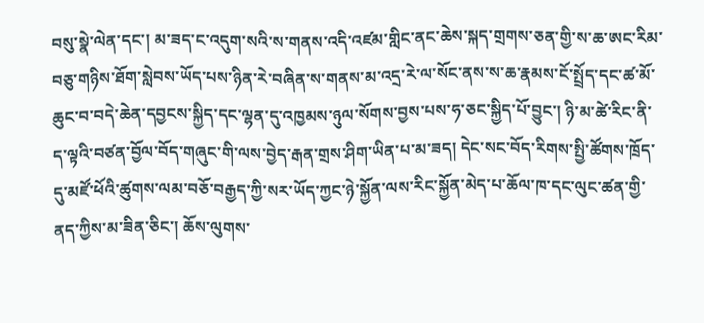བསུ་སྣེ་ལེན་དང་། མ་ཟད་ང་འདུག་སའི་ས་གནས་འདི་འཛམ་གླིང་ནང་ཆེས་སྐད་གྲགས་ཅན་གྱི་ས་ཆ་ཨང་རིམ་བཅུ་གཉིས་ཐོག་སླེབས་ཡོད་པས་ཉིན་རེ་བཞིན་ས་གནས་མ་འདྲ་རེ་ལ་སོང་ནས་ས་ཆ་རྣམས་ངོ་སྤྲོད་དང་ཚ་མོ་ཆུང་བ་བདེ་ཆེན་དབྱངས་སྐྱིད་དང་ལྷན་དུ་འཁྱམས་ཉུལ་སོགས་བྱས་པས་ཧ་ཅང་སྐྱིད་པོ་བྱུང་། ཉི་མ་ཚེ་རིང་ནི་ད་ལྟའི་བཙན་བྱོལ་བོད་གཞུང་གི་ལས་བྱེད་རྒན་གྲས་ཤིག་ཡིན་པ་མ་ཟད། དེང་སང་བོད་རིགས་སྤྱི་ཚོགས་ཁྲོད་དུ་མཛོ་ཕོའི་ཚུགས་ལམ་བཅོ་བརྒྱད་ཀྱི་སར་ཡོད་ཀྱང་ཉེ་སྐྱོན་ལས་རིང་སྐྱོན་མེད་པ་ཆོལ་ཁ་དང་ལུང་ཚན་གྱི་ནད་ཀྱིས་མ་ཟིན་ཅིང་། ཆོས་ལུགས་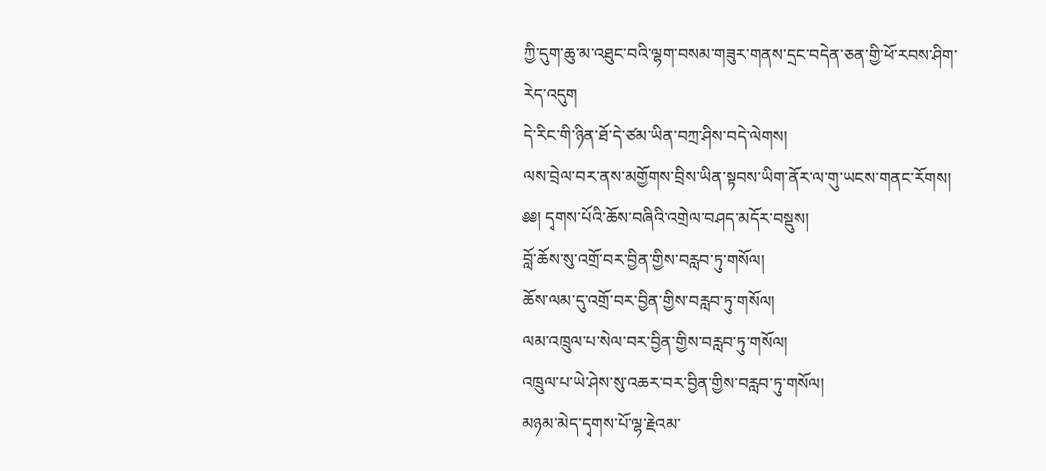ཀྱི་དུག་ཆུ་མ་འཐུང་བའི་ལྷག་བསམ་གཟུར་གནས་དྲང་བདེན་ཅན་གྱི་ཕོ་རབས་ཤིག་རེད་འདུག
དེ་རིང་གི་ཉིན་ཐོ་དེ་ཙམ་ཡིན་བཀྲ་ཤིས་བདེ་ལེགས།
ལས་བྲེལ་བར་ནས་མགྱོགས་བྲིས་ཡིན་སྟབས་ཡིག་ནོར་ལ་གུ་ཡངས་གནང་རོགས།
༅༅། དྭགས་པོའི་ཆོས་བཞིའི་འགྲེལ་བཤད་མདོར་བསྡུས།
བློ་ཆོས་སུ་འགྲོ་བར་བྱིན་གྱིས་བརླབ་ཏུ་གསོལ།
ཆོས་ལམ་དུ་འགྲོ་བར་བྱིན་གྱིས་བརླབ་ཏུ་གསོལ།
ལམ་འཁྲུལ་པ་སེལ་བར་བྱིན་གྱིས་བརླབ་ཏུ་གསོལ།
འཁྲུལ་པ་ཡེ་ཤེས་སུ་འཆར་བར་བྱིན་གྱིས་བརླབ་ཏུ་གསོལ།
མཉམ་མེད་དྭགས་པོ་ལྷ་རྗེའམ་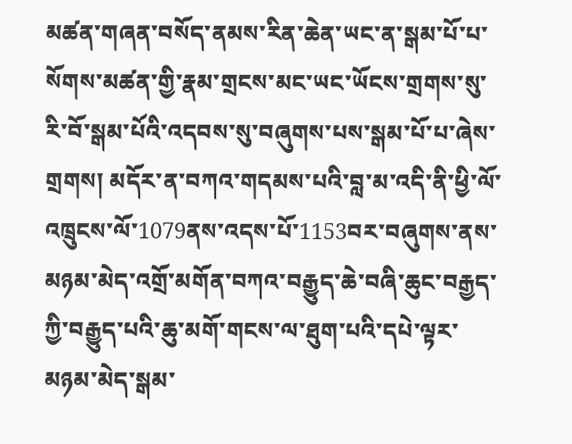མཚན་གཞན་བསོད་ནམས་རིན་ཆེན་ཡང་ན་སྒམ་པོ་པ་སོགས་མཚན་གྱི་རྣམ་གྲངས་མང་ཡང་ཡོངས་གྲགས་སུ་རི་བོ་སྒམ་པོའི་འདབས་སུ་བཞུགས་པས་སྒམ་པོ་པ་ཞེས་གྲགས། མདོར་ན་བཀའ་གདམས་པའི་བླ་མ་འདི་ནི་ཕྱི་ལོ་འཁྲུངས་ལོ་1079ནས་འདས་པོ་1153བར་བཞུགས་ནས་མཉམ་མེད་འགྲོ་མགོན་བཀའ་བརྒྱུད་ཆེ་བཞི་ཆུང་བརྒྱད་ཀྱི་བརྒྱུད་པའི་ཆུ་མགོ་གངས་ལ་ཐུག་པའི་དཔེ་ལྟར་མཉམ་མེད་སྒམ་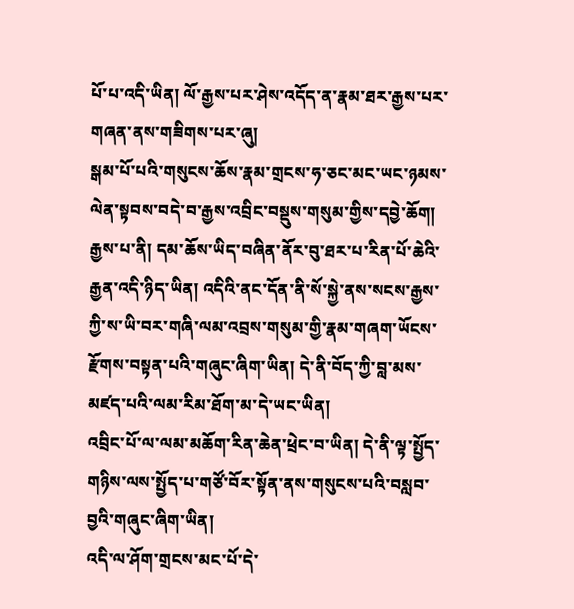པོ་པ་འདི་ཡིན། ལོ་རྒྱས་པར་ཤེས་འདོད་ན་རྣམ་ཐར་རྒྱས་པར་གཞན་ནས་གཟིགས་པར་ཞུ།
སྒམ་པོ་པའི་གསུངས་ཆོས་རྣམ་གྲངས་ཧ་ཅང་མང་ཡང་ཉམས་ལེན་སྟབས་བདེ་བ་རྒྱས་འབྲིང་བསྡུས་གསུམ་གྱིས་དབྱེ་ཆོག།
རྒྱས་པ་ནི། དམ་ཆོས་ཡིད་བཞིན་ནོར་བུ་ཐར་པ་རིན་པོ་ཆེའི་རྒྱན་འདི་ཉིད་ཡིན། འདིའི་ནང་དོན་ནི་སོ་སྐྱེ་ནས་སངས་རྒྱས་ཀྱི་ས་ཡི་བར་གཞི་ལམ་འབྲས་གསུམ་གྱི་རྣམ་གཞག་ཡོངས་རྫོགས་བསྟན་པའི་གཞུང་ཞིག་ཡིན། དེ་ནི་བོད་ཀྱི་བླ་མས་མཛད་པའི་ལམ་རིམ་ཐོག་མ་དེ་ཡང་ཡིན།
འབྲིང་པོ་ལ་ལམ་མཆོག་རིན་ཆེན་ཕྲེང་བ་ཡིན། དེ་ནི་ལྟ་སྤྱོད་གཉིས་ལས་སྤྱོད་པ་གཙོ་བོར་སྟོན་ནས་གསུངས་པའི་བསླབ་བྱའི་གཞུང་ཞིག་ཡིན།
འདི་ལ་ཤོག་གྲངས་མང་པོ་དེ་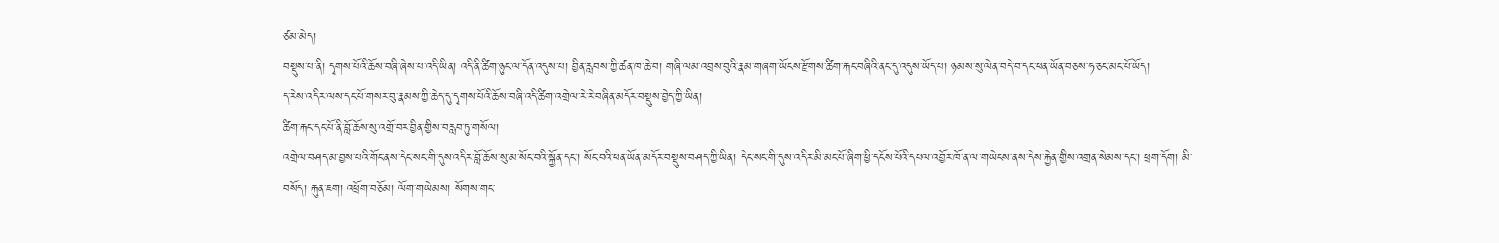ཙམ་མེད།
བསྡུས་པ་ནི། དྭགས་པོའི་ཆོས་བཞི་ཞེས་པ་འདི་ཡིན། འདི་ནི་ཚིག་ཉུང་ལ་དོན་འདུས་པ། བྱིན་རླབས་ཀྱི་ཚན་ཁ་ཆེ་བ། གཞི་ལམ་འབྲས་བུའི་རྣམ་གཞག་ཡོངས་རྫོགས་ཚིག་རྐང་བཞིའི་ནང་དུ་འདུས་ཡོད་པ། ཉམས་སུ་ལེན་བདེ་བ་དང་ཕན་ཡོན་བཅས་ཧ་ཅང་མང་པོ་ཡོད།
ད་རེས་འདིར་ལས་དང་པོ་གསར་བུ་རྣམས་ཀྱི་ཆེད་དུ་དྭགས་པོའི་ཆོས་བཞི་འདི་ཚིག་འགྲེལ་རེ་རེ་བཞིན་མདོར་བསྡུས་བྱེད་ཀྱི་ཡིན།
ཚིག་རྐང་དང་པོ་ནི་བློ་ཆོས་སུ་འགྲོ་བར་བྱིན་གྱིས་བརླབ་ཏུ་གསོལ།
འགྲེལ་བཤད་མ་བྱས་པའི་གོང་ནས་དེང་སང་གི་དུས་འདིར་བློ་ཆོས་སུ་མ་སོང་བའི་སྐྱོན་དང་། སོང་བའི་ཕན་ཡོན་མདོར་བསྡུས་བཤད་ཀྱི་ཡིན། དེང་སང་གི་དུས་འདིར་མི་མང་པོ་ཞིག་ཕྱི་དངོས་པོའི་དཔལ་འབྱོར་ཁོ་ན་ལ་གཡེངས་ནས་དེས་རྐྱེན་གྱིས་འགྲན་སེམས་དང་། ཕྲག་དོག། མི་བསོད། རྐུན་ཇག། འཕྲོག་བཅོམ། ལོག་གཡེམས། སོགས་གང་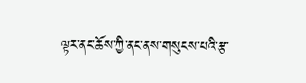ལྟར་ནང་ཆོས་ཀྱི་ནང་ནས་གསུངས་པའི་རྩ་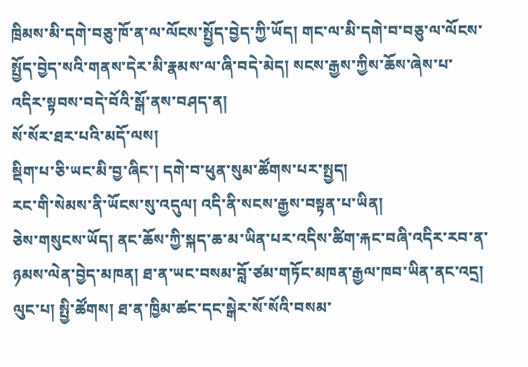ཁྲིམས་མི་དགེ་བཅུ་ཁོ་ན་ལ་ལོངས་སྤྱོད་བྱེད་ཀྱི་ཡོད། གང་ལ་མི་དགེ་བ་བཅུ་ལ་ལོངས་སྤྱོད་བྱེད་སའི་གནས་དེར་མི་རྣམས་ལ་ཞི་བདེ་མེད། སངས་རྒྱས་ཀྱིས་ཆོས་ཞེས་པ་འདིར་སྟབས་བདེ་བོའི་སྒོ་ནས་བཤད་ན།
སོ་སོར་ཐར་པའི་མདོ་ལས།
སྡིག་པ་ཅི་ཡང་མི་བྱ་ཞིང་། དགེ་བ་ཕུན་སུམ་ཚོགས་པར་སྤྱད།
རང་གི་སེམས་ནི་ཡོངས་སུ་འདུལ། འདི་ནི་སངས་རྒྱས་བསྟན་པ་ཡིན།
ཅེས་གསུངས་ཡོད། ནང་ཆོས་ཀྱི་སྐད་ཆ་མ་ཡིན་པར་འདིས་ཚིག་རྐང་བཞི་འདིར་རབ་ན་ཉམས་ལེན་བྱེད་མཁན། ཐ་ན་ཡང་བསམ་བློ་ཙམ་གཏོང་མཁན་རྒྱལ་ཁབ་ཡིན་ནང་འདྲ། ལུང་པ། སྤྱི་ཚོགས། ཐ་ན་ཁྱིམ་ཚང་དང་སྒེར་སོ་སོའི་བསམ་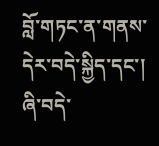བློ་གཏང་ན་གནས་དེར་བདེ་སྐྱིད་དང་། ཞི་བདེ་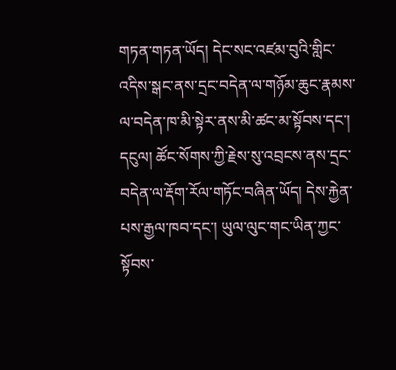གཏན་གཏན་ཡོད། དེང་སང་འཛམ་བུའི་གླིང་འདིས་སྒང་ནས་དྲང་བདེན་ལ་གཉོམ་ཆུང་རྣམས་ལ་བདེན་ཁ་མི་སྟེར་ནས་མི་ཚང་མ་སྟོབས་དང་། དངུལ། ཚོང་སོགས་ཀྱི་རྗེས་སུ་འབྲངས་ནས་དྲང་བདེན་ལ་རྡོག་རོལ་གཏོང་བཞིན་ཡོད། དེས་རྐྱེན་པས་རྒྱལ་ཁབ་དང་། ཡུལ་ལུང་གང་ཡིན་ཀྱང་སྟོབས་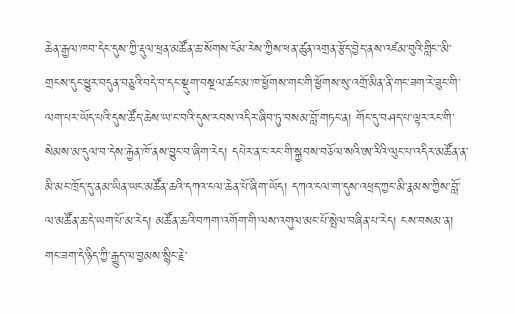ཆེན་རྒྱལ་ཁབ་དེང་དུས་ཀྱི་རྡུལ་ཕྲན་མཚོན་ཆ་སོགས་ངོམ་རེས་ཀྱིས་ཕན་ཚུན་འགྲན་རྩོད་བྱེད་ནས་འཛམ་བུའི་གླིང་་མི་གྲངས་དུང་ཕྱུར་བདུན་བཅུའི་བདེ་བ་དང་སྡུག་བསྔལ་ཚང་མ་ཁ་ཕྱོགས་གང་གི་ཕྱོགས་སུ་འགྲོ་མིན་ནི་གང་ཟག་རེ་ཟུང་གི་ལག་པར་ཡོད་པའི་དུས་ཚོད་ཆེས་ཡ་ང་བའི་དུས་རབས་འདིར་ཞིབ་ཏུ་བསམ་བློ་གཏང་ན། གོང་དུ་བཤད་པ་ལྟར་རང་གི་སེམས་མ་དུལ་བ་དེས་རྐྱེན་ཁོ་ནས་བྱུང་བ་ཞིག་རེད། དཔེར་ན་ང་རང་གི་སྐྱབས་བཅོལ་སའི་ཨ་རིའི་ལུང་པ་འདིར་མཚོན་ན་མི་མང་ཁྲོད་དུ་ནམ་ཡིན་ཡང་མཚོན་ཆའི་དཀའ་ངལ་ཆེན་པོ་ཞིག་ཡོད། དཀའ་ངལ་ག་དུས་འཕྲད་ཀྱང་མི་རྣམས་ཀྱིས་བློ་ལ་མཚོན་ཆ་དེ་ཡག་པོ་མ་རེད། མཚོན་ཆའི་བཀག་འགོག་གི་ལས་འགུལ་མང་པོ་སྤེལ་བཞིན་པ་རེད། ངས་བསམ་ན། གང་ཟག་དེ་ཉིད་ཀྱི་རྒྱུད་ལ་བྱམས་སྙིང་རྗེ་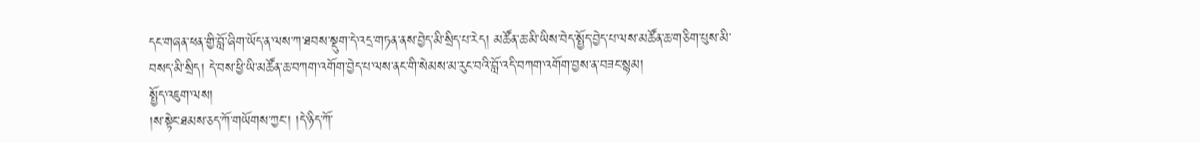དང་གཞན་ཕན་གྱི་བློ་ཞིག་ཡོད་ན་ལས་ཀ་ཐབས་སྡུག་དེ་འདྲ་གཏན་ནས་བྱེད་མི་སྲིད་པ་རེད། མཚོན་ཆ་མི་ཡིས་བེད་སྤྱོད་བྱེད་པ་ལས་མཚོན་ཆ་གཅིག་པུས་མི་བསད་མི་སྲིད། དེ་བས་ཕྱི་ཡི་མཚོན་ཆ་བཀག་འགོག་བྱེད་པ་ལས་ནང་གི་སེམས་མ་རུང་བའི་བློ་འདི་བཀག་འགོག་བྱས་ན་བཟང་སྙམ།
སྤྱོད་འཇུག་ལས།
།ས་སྟེང་ཐམས་ཅད་ཀོ་གཡོགས་ཀྱང་། །དེ་ཉིད་ཀོ་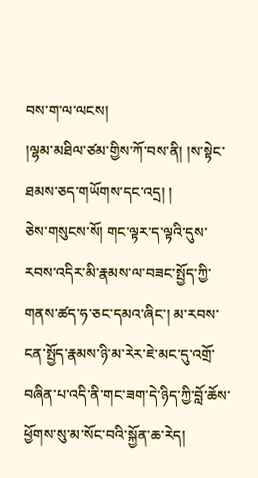བས་ག་ལ་ལངས།
།ལྷམ་མཐིལ་ཙམ་གྱིས་ཀོ་བས་ནི། །ས་སྟེང་ཐམས་ཅད་གཡོགས་དང་འདྲ། །
ཅེས་གསུངས་སོ། གང་ལྟར་ད་ལྟའི་དུས་རབས་འདིར་མི་རྣམས་ལ་བཟང་སྤྱོད་ཀྱི་གནས་ཚད་ཧ་ཅང་དམའ་ཞིང་། མ་རབས་ངན་སྤྱོད་རྣམས་ཉི་མ་རེར་ཇེ་མང་དུ་འགྲོ་བཞིན་པ་འདི་ནི་གང་ཟག་དེ་ཉིད་ཀྱི་བློ་ཆོས་ཕྱོགས་སུ་མ་སོང་བའི་སྐྱོན་ཆ་རེད།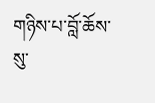གཉིས་པ་བློ་ཆོས་སུ་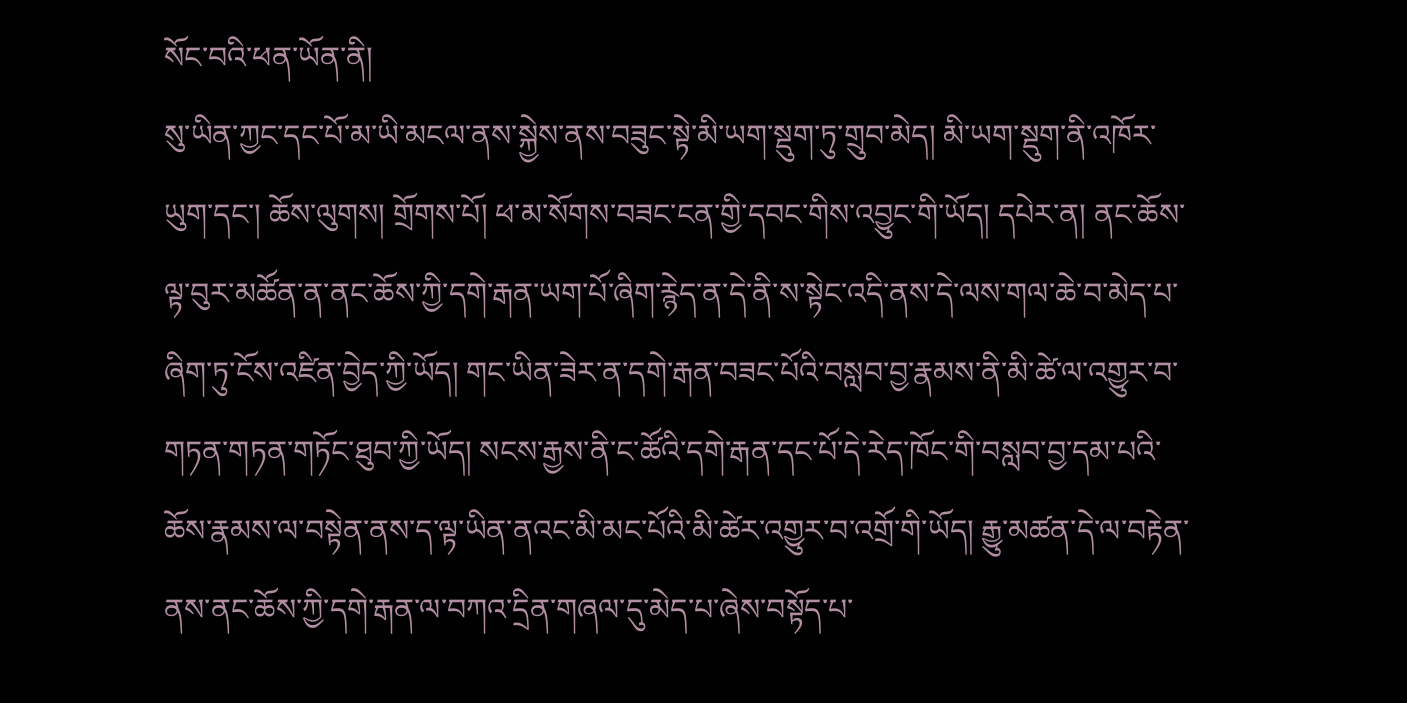སོང་བའི་ཕན་ཡོན་ནི།
སུ་ཡིན་ཀྱང་དང་པོ་མ་ཡི་མངལ་ནས་སྐྱེས་ནས་བཟུང་སྟེ་མི་ཡག་སྡུག་ཏུ་གྲུབ་མེད། མི་ཡག་སྡུག་ནི་འཁོར་ཡུག་དང་། ཆོས་ལུགས། གྲོགས་པོ། ཕ་མ་སོགས་བཟང་ངན་གྱི་དབང་གིས་འབྱུང་གི་ཡོད། དཔེར་ན། ནང་ཆོས་ལྟ་བུར་མཚོན་ན་ནང་ཆོས་ཀྱི་དགེ་རྒན་ཡག་པོ་ཞིག་རྙེད་ན་དེ་ནི་ས་སྟེང་འདི་ནས་དེ་ལས་གལ་ཆེ་བ་མེད་པ་ཞིག་ཏུ་ངོས་འཛིན་བྱེད་ཀྱི་ཡོད། གང་ཡིན་ཟེར་ན་དགེ་རྒན་བཟང་པོའི་བསླབ་བྱ་རྣམས་ནི་མི་ཚེ་ལ་འགྱུར་བ་གཏན་གཏན་གཏོང་ཐུབ་ཀྱི་ཡོད། སངས་རྒྱས་ནི་ང་ཚོའི་དགེ་རྒན་དང་པོ་དེ་རེད་ཁོང་གི་བསླབ་བྱ་དམ་པའི་ཆོས་རྣམས་ལ་བསྟེན་ནས་ད་ལྟ་ཡིན་ནའང་མི་མང་པོའི་མི་ཚེར་འགྱུར་བ་འགྲོ་གི་ཡོད། རྒྱུ་མཚན་དེ་ལ་བརྟེན་ནས་ནང་ཆོས་ཀྱི་དགེ་རྒན་ལ་བཀའ་དྲིན་གཞལ་དུ་མེད་པ་ཞེས་བསྟོད་པ་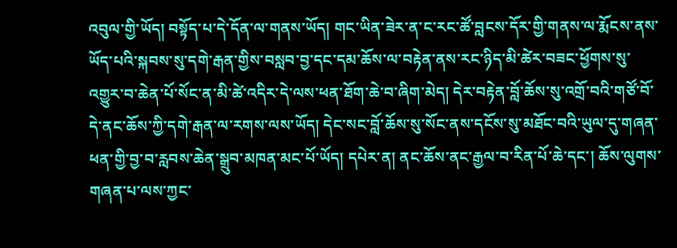འབུལ་གྱི་ཡོད། བསྟོད་པ་དེ་དོན་ལ་གནས་ཡོད། གང་ཡིན་ཟེར་ན་ང་རང་ཚོ་བླངས་དོར་གྱི་གནས་ལ་རྨོངས་ནས་ཡོད་པའི་སྐབས་སུ་དགེ་རྒན་གྱིས་བསླབ་བྱ་དང་དམ་ཆོས་ལ་བརྟེན་ནས་རང་ཉིད་མི་ཚེར་བཟང་ཕྱོགས་སུ་འགྱུར་བ་ཆེན་པོ་སོང་ན་མི་ཚེ་འདིར་དེ་ལས་ཕན་ཐོག་ཆེ་བ་ཞིག་མེད། དེར་བརྟེན་བློ་ཆོས་སུ་འགྲོ་བའི་གཙོ་བོ་དེ་ནང་ཆོས་ཀྱི་དགེ་རྒན་ལ་རགས་ལས་ཡོད། དེང་སང་བློ་ཆོས་སུ་སོང་ནས་དངོས་སུ་མཐོང་བའི་ཡུལ་དུ་གཞན་ཕན་གྱི་བྱ་བ་རླབས་ཆེན་སྒྲུབ་མཁན་མང་པོ་ཡོད། དཔེར་ན། ནང་ཆོས་ནང་རྒྱལ་བ་རིན་པོ་ཆེ་དང་། ཆོས་ལུགས་གཞན་པ་ལས་ཀྱང་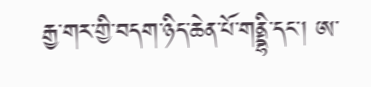རྒྱ་གར་གྱི་བདག་ཉིད་ཆེན་པོ་གནྡྷི་དང་། ཨ་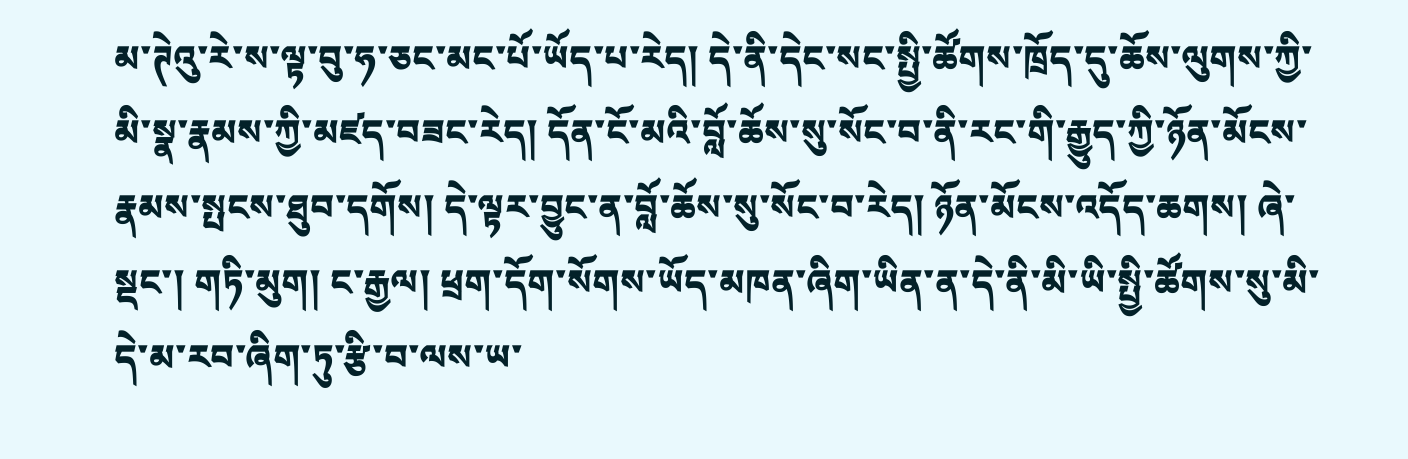མ་ཊེའུ་རེ་ས་ལྟ་བུ་ཧ་ཅང་མང་པོ་ཡོད་པ་རེད། དེ་ནི་དེང་སང་སྤྱི་ཚོགས་ཁྲོད་དུ་ཆོས་ལུགས་ཀྱི་མི་སྣ་རྣམས་ཀྱི་མཛད་བཟང་རེད། དོན་ངོ་མའི་བློ་ཆོས་སུ་སོང་བ་ནི་རང་གི་རྒྱུད་ཀྱི་ཉོན་མོངས་རྣམས་སྤངས་ཐུབ་དགོས། དེ་ལྟར་བྱུང་ན་བློ་ཆོས་སུ་སོང་བ་རེད། ཉོན་མོངས་འདོད་ཆགས། ཞེ་སྡང་། གཏི་མུག། ང་རྒྱལ། ཕྲག་དོག་སོགས་ཡོད་མཁན་ཞིག་ཡིན་ན་དེ་ནི་མི་ཡི་སྤྱི་ཚོགས་སུ་མི་དེ་མ་རབ་ཞིག་ཏུ་རྩི་བ་ལས་ཡ་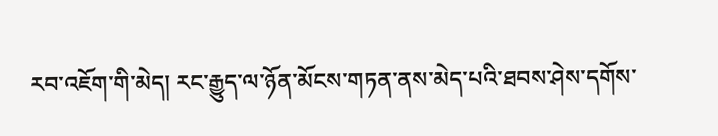རབ་འཇོག་གི་མེད། རང་རྒྱུད་ལ་ཉོན་མོངས་གཏན་ནས་མེད་པའི་ཐབས་ཤེས་དགོས་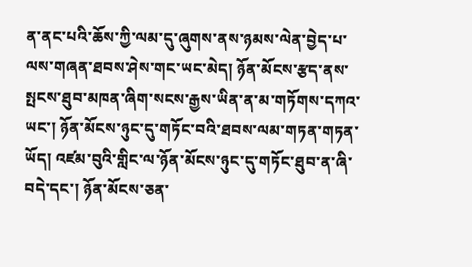ན་ནང་པའི་ཆོས་ཀྱི་ལམ་དུ་ཞུགས་ནས་ཉམས་ལེན་བྱེད་པ་ལས་གཞན་ཐབས་ཤེས་གང་ཡང་མེད། ཉོན་མོངས་རྩད་ནས་སྤངས་ཐུབ་མཁན་ཞིག་སངས་རྒྱས་ཡིན་ན་མ་གཏོགས་དཀའ་ཡང་། ཉོན་མོངས་ཉུང་དུ་གཏོང་བའི་ཐབས་ལམ་གཏན་གཏན་ཡོད། འཛམ་བུའི་གླིང་ལ་ཉོན་མོངས་ཉུང་དུ་གཏོང་ཐུབ་ན་ཞི་བདེ་དང་། ཉོན་མོངས་ཅན་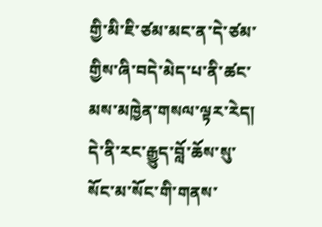གྱི་མི་ཇི་ཙམ་མང་ན་དེ་ཙམ་གྱིས་ཞི་བདེ་མེད་པ་ནི་ཚང་མས་མཁྱེན་གསལ་ལྟར་རེད། དེ་ནི་རང་རྒྱུད་བློ་ཆོས་སུ་སོང་མ་སོང་གི་གནས་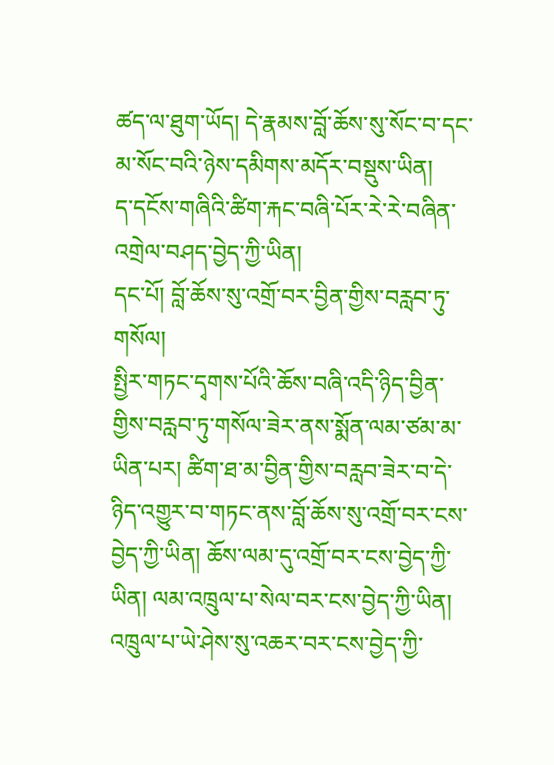ཚད་ལ་ཐུག་ཡོད། དེ་རྣམས་བློ་ཆོས་སུ་སོང་བ་དང་མ་སོང་བའི་ཉེས་དམིགས་མདོར་བསྡུས་ཡིན།
ད་དངོས་གཞིའི་ཚིག་རྐང་བཞི་པོར་རེ་རེ་བཞིན་འགྲེལ་བཤད་བྱེད་ཀྱི་ཡིན།
དང་པོ། བློ་ཆོས་སུ་འགྲོ་བར་བྱིན་གྱིས་བརླབ་ཏུ་གསོལ།
སྤྱིར་གཏང་དྭགས་པོའི་ཆོས་བཞི་འདི་ཉིད་བྱིན་གྱིས་བརླབ་ཏུ་གསོལ་ཟེར་ནས་སྨོན་ལམ་ཙམ་མ་ཡིན་པར། ཚིག་ཐ་མ་བྱིན་གྱིས་བརླབ་ཟེར་བ་དེ་ཉིད་འགྱུར་བ་གཏང་ནས་བློ་ཆོས་སུ་འགྲོ་བར་ངས་བྱེད་ཀྱི་ཡིན། ཆོས་ལམ་དུ་འགྲོ་བར་ངས་བྱེད་ཀྱི་ཡིན། ལམ་འཁྲུལ་པ་སེལ་བར་ངས་བྱེད་ཀྱི་ཡིན། འཁྲུལ་པ་ཡེ་ཤེས་སུ་འཆར་བར་ངས་བྱེད་ཀྱི་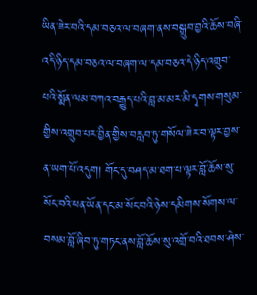ཡིན་ཟེར་བའི་དམ་བཅའ་ལ་བཞག་ནས་བསྒྲུབ་བྱའི་ཆོས་བཞི་འདི་ཉིད་དམ་བཅའ་ལ་བཞག་ལ་དམ་བཅའ་དེ་ཉིད་འགྲུབ་པའི་སྨོན་ལམ་བཀའ་བརྒྱུད་པའི་བླ་མ་མར་མི་དྭགས་གསུམ་གྱིས་འགྲུབ་པར་བྱིན་གྱིས་བརླབ་ཏུ་གསོལ་ཟེར་བ་ལྟར་བྱས་ན་ཡག་པོ་འདུག། གོང་དུ་བཤད་མ་ཐག་པ་ལྟར་བློ་ཆོས་སུ་སོང་བའི་ཕན་ཡོན་དང་མ་སོང་བའི་ཉེས་དམིགས་སོགས་ལ་བསམ་བློ་ཞིབ་ཏུ་གཏང་ནས་བློ་ཆོས་སུ་འགྲོ་བའི་ཐབས་ཤེས་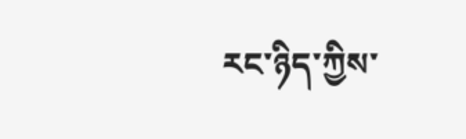རང་ཉིད་ཀྱིས་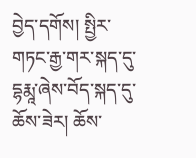བྱེད་དགོས། སྤྱིར་གཏང་རྒྱ་གར་སྐད་དུ་དྷརྨཱ་ཞེས་བོད་སྐད་དུ་ཆོས་ཟེར། ཆོས་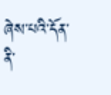ཞེས་པའི་དོན་ནི་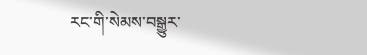རང་གི་སེམས་བསྒྱུར་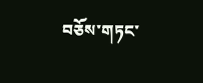བཅོས་གཏང་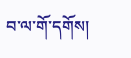བ་ལ་གོ་དགོས།